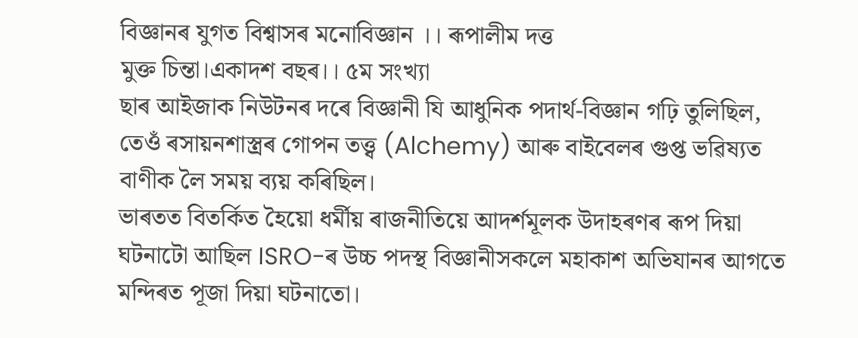বিজ্ঞানৰ যুগত বিশ্বাসৰ মনোবিজ্ঞান ।। ৰূপালীম দত্ত
মুক্ত চিন্তা।একাদশ বছৰ।। ৫ম সংখ্যা
ছাৰ আইজাক নিউটনৰ দৰে বিজ্ঞানী যি আধুনিক পদাৰ্থ-বিজ্ঞান গঢ়ি তুলিছিল, তেওঁ ৰসায়নশাস্ত্ৰৰ গোপন তত্ত্ব (Alchemy) আৰু বাইবেলৰ গুপ্ত ভৱিষ্যত বাণীক লৈ সময় ব্যয় কৰিছিল।
ভাৰতত বিতৰ্কিত হৈয়ো ধৰ্মীয় ৰাজনীতিয়ে আদৰ্শমূলক উদাহৰণৰ ৰূপ দিয়া ঘটনাটো আছিল ISRO-ৰ উচ্চ পদস্থ বিজ্ঞানীসকলে মহাকাশ অভিযানৰ আগতে মন্দিৰত পূজা দিয়া ঘটনাতো।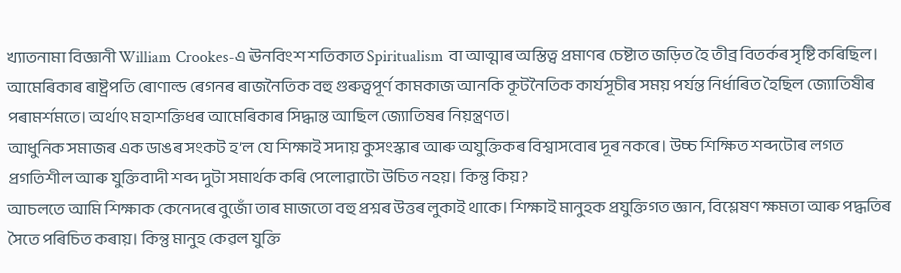খ্যাতনামা বিজ্ঞানী William Crookes-এ ঊনবিংশ শতিকাত Spiritualism বা আত্মাৰ অস্তিত্ব প্ৰমাণৰ চেষ্টাত জড়িত হৈ তীব্ৰ বিতৰ্কৰ সৃষ্টি কৰিছিল।
আমেৰিকাৰ ৰাষ্ট্ৰপতি ৰোণাল্ড ৰেগনৰ ৰাজনৈতিক বহু গুৰুত্বপূৰ্ণ কামকাজ আনকি কূটনৈতিক কাৰ্যসূচীৰ সময় পৰ্যন্ত নিৰ্ধাৰিত হৈছিল জ্যোতিষীৰ পৰামৰ্শমতে। অৰ্থাৎ মহাশক্তিধৰ আমেৰিকাৰ সিদ্ধান্ত আছিল জ্যোতিষৰ নিয়ন্ত্ৰণত।
আধুনিক সমাজৰ এক ডাঙৰ সংকট হ’ল যে শিক্ষাই সদায় কুসংস্কাৰ আৰু অযুক্তিকৰ বিশ্বাসবোৰ দূৰ নকৰে। উচ্চ শিক্ষিত শব্দটোৰ লগত প্ৰগতিশীল আৰু যুক্তিবাদী শব্দ দুটা সমাৰ্থক কৰি পেলোৱাটো উচিত নহয়। কিন্তু কিয়?
আচলতে আমি শিক্ষাক কেনেদৰে বুজোঁ তাৰ মাজতো বহু প্ৰশ্নৰ উত্তৰ লুকাই থাকে। শিক্ষাই মানুহক প্ৰযুক্তিগত জ্ঞান, বিশ্লেষণ ক্ষমতা আৰু পদ্ধতিৰ সৈতে পৰিচিত কৰায়। কিন্তু মানুহ কেৱল যুক্তি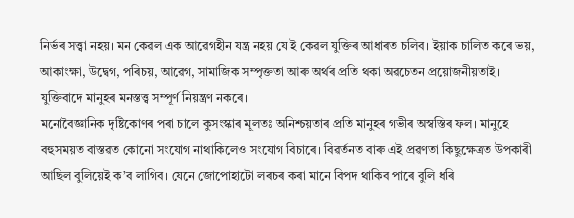নিৰ্ভৰ সত্ত্বা নহয়। মন কেৱল এক আৱেগহীন যন্ত্ৰ নহয় যে ই কেৱল যুক্তিৰ আধাৰত চলিব। ইয়াক চালিত কৰে ভয়, আকাংক্ষা, উদ্বেগ, পৰিচয়, আৱেগ, সামাজিক সম্পৃক্ততা আৰু অৰ্থৰ প্ৰতি থকা অৱচেতন প্ৰয়োজনীয়তাই। যুক্তিবাদে মানুহৰ মনস্তত্ত্ব সম্পূৰ্ণ নিয়ন্ত্ৰণ নকৰে।
মনোবৈজ্ঞানিক দৃষ্টিকোণৰ পৰা চালে কুসংস্কাৰ মূলতঃ অনিশ্চয়তাৰ প্ৰতি মানুহৰ গভীৰ অস্বস্তিৰ ফল। মানুহে বহুসময়ত বাস্তৱত কোনো সংযোগ নাথাকিলেও সংযোগ বিচাৰে। বিৱৰ্তনত বাৰু এই প্ৰৱণতা কিছুক্ষেত্ৰত উপকাৰী আছিল বুলিয়েই ক’ব লাগিব। যেনে জোপোহাটো লৰচৰ কৰা মানে বিপদ থাকিব পাৰে বুলি ধৰি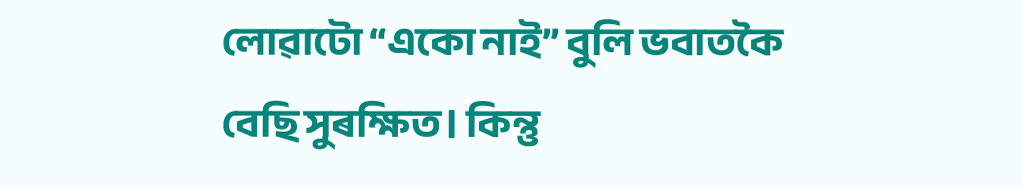লোৱাটো “একো নাই” বুলি ভবাতকৈ বেছি সুৰক্ষিত। কিন্তু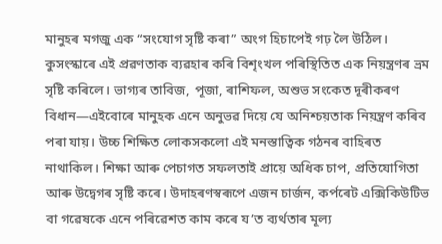মানুহৰ মগজু এক “সংযোগ সৃষ্টি কৰা” অংগ হিচাপেই গঢ় লৈ উঠিল। কুসংস্কাৰে এই প্ৰৱণতাক ব্যৱহাৰ কৰি বিশৃংখল পৰিস্থিতিত এক নিয়ন্ত্ৰণৰ ভ্ৰম সৃষ্টি কৰিলে। ভাগ্যৰ তাবিজ, পূজা, ৰাশিফল, অশুভ সংকেত দূৰীকৰণ বিধান—এইবোৰে মানুহক এনে অনুভৱ দিয়ে যে অনিশ্চয়তাক নিয়ন্ত্ৰণ কৰিব পৰা যায়। উচ্চ শিক্ষিত লোকসকলো এই মনস্তাত্বিক গঠনৰ বাহিৰত নাথাকিল। শিক্ষা আৰু পেচাগত সফলতাই প্ৰায়ে অধিক চাপ, প্ৰতিযোগিতা আৰু উদ্বেগৰ সৃষ্টি কৰে। উদাহৰণস্বৰূপে এজন চাৰ্জন, কৰ্পৰেট এক্সিকিউটিভ বা গৱেষকে এনে পৰিৱেশত কাম কৰে য’ত ব্যৰ্থতাৰ মূল্য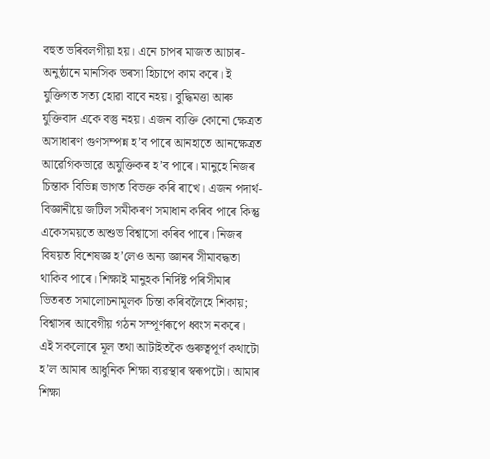বহুত ভৰিবলগীয়া হয়। এনে চাপৰ মাজত আচাৰ-অনুষ্ঠানে মানসিক ভৰসা হিচাপে কাম কৰে। ই যুক্তিগত সত্য হোৱা বাবে নহয়। বুদ্ধিমত্তা আৰু যুক্তিবাদ একে বস্তু নহয়। এজন ব্যক্তি কোনো ক্ষেত্ৰত অসাধাৰণ গুণসম্পন্ন হ’ব পাৰে আনহাতে আনক্ষেত্ৰত আৱেগিকভাৱে অযুক্তিকৰ হ’ব পাৰে। মানুহে নিজৰ চিন্তাক বিভিন্ন ভাগত বিভক্ত কৰি ৰাখে। এজন পদাৰ্থ-বিজ্ঞানীয়ে জটিল সমীকৰণ সমাধান কৰিব পাৰে কিন্তু একেসময়তে অশুভ বিশ্বাসো কৰিব পাৰে। নিজৰ বিষয়ত বিশেষজ্ঞ হ’লেও অন্য জ্ঞানৰ সীমাবদ্ধতা থাকিব পাৰে। শিক্ষাই মানুহক নিৰ্দিষ্ট পৰিসীমাৰ ভিতৰত সমালোচনামূলক চিন্তা কৰিবলৈহে শিকায়; বিশ্বাসৰ আবেগীয় গঠন সম্পূৰ্ণৰূপে ধ্বংস নকৰে।
এই সকলোৰে মূল তথা আটাইতকৈ গুৰুত্বপূৰ্ণ কথাটো হ’ল আমাৰ আধুনিক শিক্ষা ব্যৱস্থাৰ স্বৰূপটো। আমাৰ শিক্ষা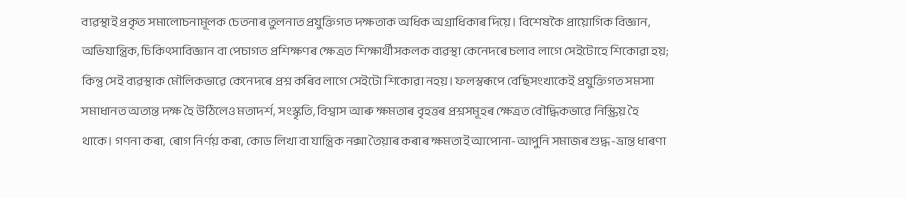ব্যৱস্থাই প্ৰকৃত সমালোচনামূলক চেতনাৰ তুলনাত প্ৰযুক্তিগত দক্ষতাক অধিক অগ্ৰাধিকাৰ দিয়ে। বিশেষকৈ প্ৰায়োগিক বিজ্ঞান, অভিযান্ত্ৰিক, চিকিৎসাবিজ্ঞান বা পেচাগত প্ৰশিক্ষণৰ ক্ষেত্ৰত শিক্ষাৰ্থীসকলক ব্যৱস্থা কেনেদৰে চলাব লাগে সেইটোহে শিকোৱা হয়; কিন্তু সেই ব্যৱস্থাক মৌলিকভাৱে কেনেদৰে প্ৰশ্ন কৰিব লাগে সেইটো শিকোৱা নহয়। ফলস্বৰূপে বেছিসংখ্যকেই প্ৰযুক্তিগত সমস্যা সমাধানত অত্যন্ত দক্ষ হৈ উঠিলেও মতাদৰ্শ, সংস্কৃতি, বিশ্বাস আৰু ক্ষমতাৰ বৃহত্তৰ প্ৰশ্নসমূহৰ ক্ষেত্ৰত বৌদ্ধিকভাৱে নিস্ক্ৰিয় হৈ থাকে। গণনা কৰা, ৰোগ নিৰ্ণয় কৰা, কোড লিখা বা যান্ত্ৰিক নক্সা তৈয়াৰ কৰাৰ ক্ষমতাই আপোনা-আপুনি সমাজৰ শুদ্ধ-ভ্ৰান্ত ধাৰণা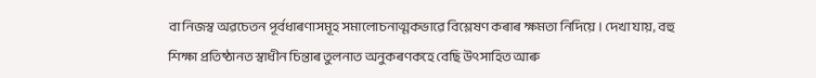বা নিজস্ব অৱচেতন পূৰ্বধাৰণাসমূহ সমালোচনাত্মকভাৱে বিশ্লেষণ কৰাৰ ক্ষমতা নিদিয়ে। দেখা যায়, বহু শিক্ষা প্ৰতিষ্ঠানত স্বাধীন চিন্তাৰ তুলনাত অনুকৰণকহে বেছি উৎসাহিত আৰু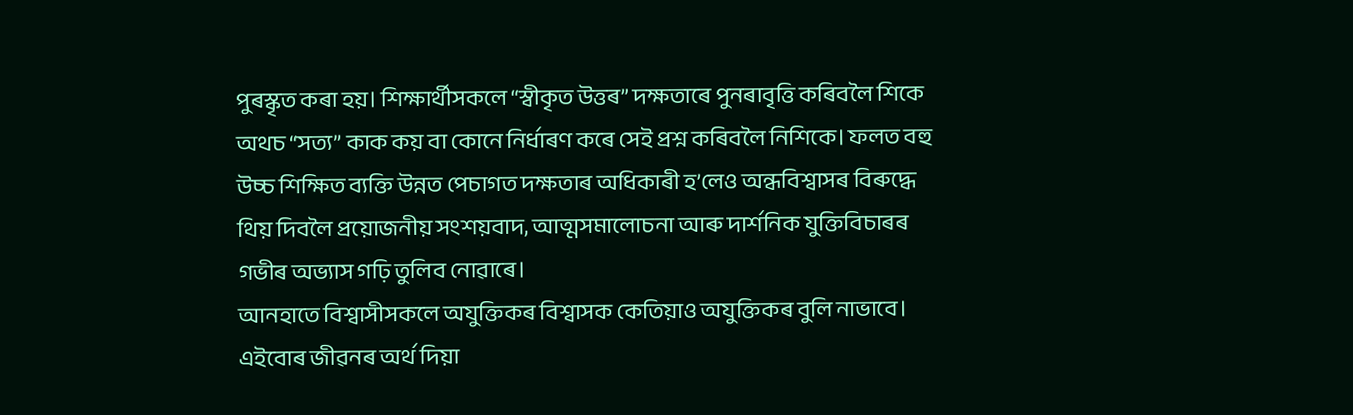পুৰস্কৃত কৰা হয়। শিক্ষাৰ্থীসকলে “স্বীকৃত উত্তৰ” দক্ষতাৰে পুনৰাবৃত্তি কৰিবলৈ শিকে অথচ “সত্য” কাক কয় বা কোনে নিৰ্ধাৰণ কৰে সেই প্ৰশ্ন কৰিবলৈ নিশিকে। ফলত বহু উচ্চ শিক্ষিত ব্যক্তি উন্নত পেচাগত দক্ষতাৰ অধিকাৰী হ’লেও অন্ধবিশ্বাসৰ বিৰুদ্ধে থিয় দিবলৈ প্ৰয়োজনীয় সংশয়বাদ, আত্মসমালোচনা আৰু দাৰ্শনিক যুক্তিবিচাৰৰ গভীৰ অভ্যাস গঢ়ি তুলিব নোৱাৰে।
আনহাতে বিশ্বাসীসকলে অযুক্তিকৰ বিশ্বাসক কেতিয়াও অযুক্তিকৰ বুলি নাভাবে। এইবোৰ জীৱনৰ অৰ্থ দিয়া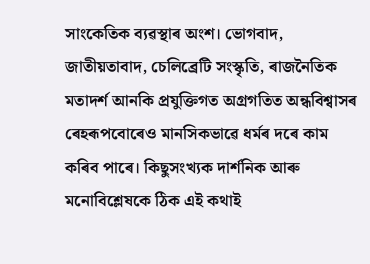সাংকেতিক ব্যৱস্থাৰ অংশ। ভোগবাদ, জাতীয়তাবাদ, চেলিব্ৰেটি সংস্কৃতি, ৰাজনৈতিক মতাদৰ্শ আনকি প্ৰযুক্তিগত অগ্ৰগতিত অন্ধবিশ্বাসৰ ৰেহৰূপবোৰেও মানসিকভাৱে ধৰ্মৰ দৰে কাম কৰিব পাৰে। কিছুসংখ্যক দাৰ্শনিক আৰু মনোবিশ্লেষকে ঠিক এই কথাই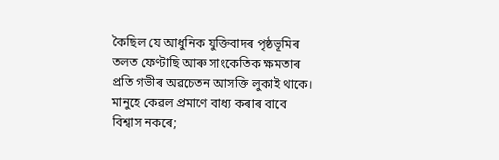কৈছিল যে আধুনিক যুক্তিবাদৰ পৃষ্ঠভূমিৰ তলত ফেণ্টাছি আৰু সাংকেতিক ক্ষমতাৰ প্ৰতি গভীৰ অৱচেতন আসক্তি লুকাই থাকে। মানুহে কেৱল প্ৰমাণে বাধ্য কৰাৰ বাবে বিশ্বাস নকৰে;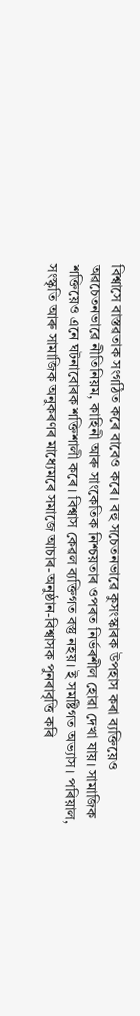বিশ্বাসে বাস্তৱতাক সংগঠিত কৰে বাবেও কৰে। বহু সচেতনভাৱে কুসংস্কাৰক উপহাস কৰা ব্যক্তিয়েও অৱচেতনভাৱে নীতিনিয়ম, কাহিনী আৰু সাংকেতিক নিশ্চয়তাৰ ওপৰত নিৰ্ভৰশীল হোৱা দেখা যায়। সামাজিক শক্তিয়েও এনে ঘটনাবোৰক শক্তিশালী কৰে। বিশ্বাস কেৱল ব্যক্তিগত বস্তু নহয়। ই সমষ্টিগত অভ্যাস। পৰিয়াল, সংস্কৃতি আৰু সামাজিক অনুকৰণৰ মাধ্যেমৰে সমাজে আচাৰ-অনুষ্ঠান-বিশ্বাসক পুনৰাবৃত্তি কৰি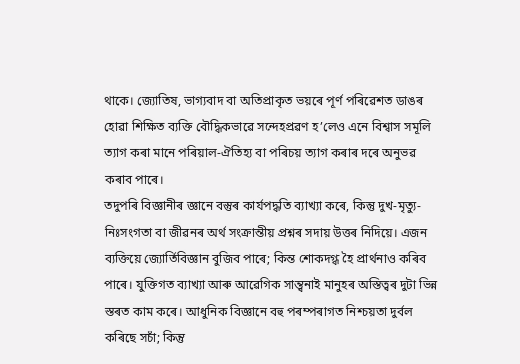থাকে। জ্যোতিষ, ভাগ্যবাদ বা অতিপ্ৰাকৃত ভয়ৰে পূৰ্ণ পৰিৱেশত ডাঙৰ হোৱা শিক্ষিত ব্যক্তি বৌদ্ধিকভাৱে সন্দেহপ্ৰৱণ হ’লেও এনে বিশ্বাস সমূলি ত্যাগ কৰা মানে পৰিয়াল-ঐতিহ্য বা পৰিচয় ত্যাগ কৰাৰ দৰে অনুভৱ কৰাব পাৰে।
তদুপৰি বিজ্ঞানীৰ জ্ঞানে বস্তুৰ কাৰ্যপদ্ধতি ব্যাখ্যা কৰে, কিন্তু দুখ-মৃত্যু-নিঃসংগতা বা জীৱনৰ অৰ্থ সংক্ৰান্তীয় প্ৰশ্নৰ সদায় উত্তৰ নিদিয়ে। এজন ব্যক্তিয়ে জ্যোৰ্তিবিজ্ঞান বুজিব পাৰে; কিন্ত শোকদগ্ধ হৈ প্ৰাৰ্থনাও কৰিব পাৰে। যুক্তিগত ব্যাখ্যা আৰু আৱেগিক সান্ত্বনাই মানুহৰ অস্তিত্বৰ দুটা ভিন্ন স্তৰত কাম কৰে। আধুনিক বিজ্ঞানে বহু পৰম্পৰাগত নিশ্চয়তা দুৰ্বল কৰিছে সচাঁ; কিন্তু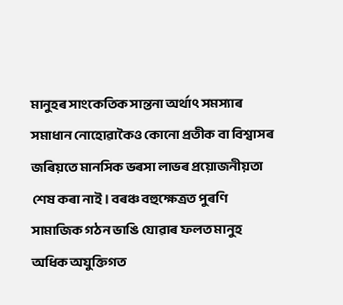মানুহৰ সাংকেতিক সান্তনা অৰ্থাৎ সমস্যাৰ সমাধান নোহোৱাকৈও কোনো প্ৰতীক বা বিশ্বাসৰ জৰিয়তে মানসিক ভৰসা লাভৰ প্ৰয়োজনীয়তা শেষ কৰা নাই। বৰঞ্চ বহুক্ষেত্ৰত পুৰণি সামাজিক গঠন ভাঙি যোৱাৰ ফলত মানুহ অধিক অযুক্তিগত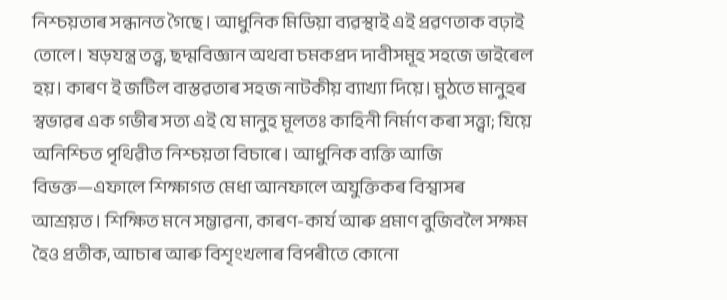নিশ্চয়তাৰ সন্ধানত গৈছে। আধুনিক মিডিয়া ব্যৱস্থাই এই প্ৰৱণতাক বঢ়াই তোলে। ষড়যন্ত্ৰ তত্ত্ব, ছদ্মবিজ্ঞান অথবা চমকপ্ৰদ দাবীসমূহ সহজে ভাইৰেল হয়। কাৰণ ই জটিল বাস্তৱতাৰ সহজ নাটকীয় ব্যাখ্যা দিয়ে। মুঠতে মানুহৰ স্বভাৱৰ এক গভীৰ সত্য এই যে মানুহ মূলতঃ কাহিনী নিৰ্মাণ কৰা সত্ত্বা; যিয়ে অনিশ্চিত পৃথিৱীত নিশ্চয়তা বিচাৰে। আধুনিক ব্যক্তি আজি বিভক্ত—এফালে শিক্ষাগত মেধা আনফালে অযুক্তিকৰ বিশ্বাসৰ আশ্ৰয়ত। শিক্ষিত মনে সম্ভাৱনা, কাৰণ-কাৰ্য আৰু প্ৰমাণ বুজিবলৈ সক্ষম হৈও প্ৰতীক, আচাৰ আৰু বিশৃংখলাৰ বিপৰীতে কোনো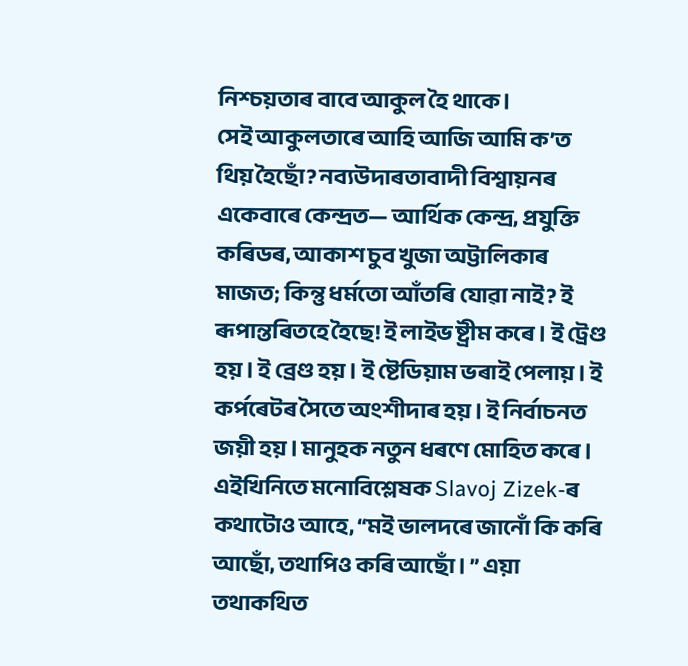নিশ্চয়তাৰ বাবে আকুল হৈ থাকে।
সেই আকুলতাৰে আহি আজি আমি ক’ত থিয় হৈছোঁ? নব্যউদাৰতাবাদী বিশ্বায়নৰ একেবাৰে কেন্দ্ৰত— আৰ্থিক কেন্দ্ৰ, প্ৰযুক্তি কৰিডৰ, আকাশ চুব খুজা অট্টালিকাৰ মাজত; কিন্তু ধৰ্মতো আঁতৰি যোৱা নাই? ই ৰূপান্তৰিতহে হৈছে! ই লাইভ ষ্ট্ৰীম কৰে। ই ট্ৰেণ্ড হয়। ই ব্ৰেণ্ড হয়। ই ষ্টেডিয়াম ভৰাই পেলায়। ই কৰ্পৰেটৰ সৈতে অংশীদাৰ হয়। ই নিৰ্বাচনত জয়ী হয়। মানুহক নতুন ধৰণে মোহিত কৰে।
এইখিনিতে মনোবিশ্লেষক Slavoj Zizek-ৰ কথাটোও আহে, “মই ভালদৰে জানোঁ কি কৰি আছোঁ, তথাপিও কৰি আছোঁ। ” এয়া তথাকথিত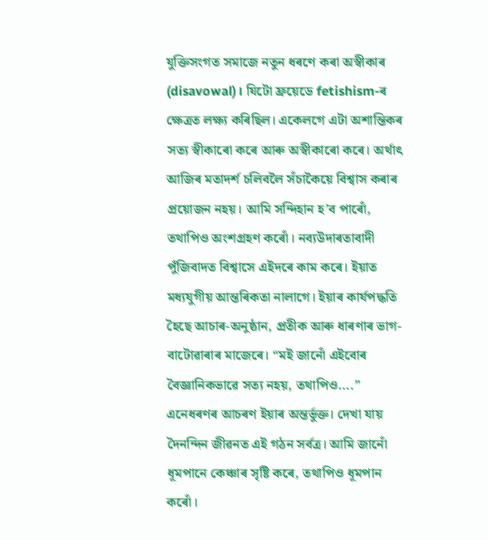যুক্তিসংগত সমাজে নতুন ধৰণে কৰা অস্বীকাৰ (disavowal)। যিটো ফ্ৰয়েডে fetishism-ৰ ক্ষেত্ৰত লক্ষ্য কৰিছিল। একেলগে এটা অশান্তিকৰ সত্য স্বীকাৰো কৰে আৰু অস্বীকাৰো কৰে। অৰ্থাৎ আজিৰ মতাদৰ্শ চলিবলৈ সঁচাকৈয়ে বিশ্বাস কৰাৰ প্ৰয়োজন নহয়। আমি সন্দিহান হ’ব পাৰোঁ, তথাপিও অংশগ্ৰহণ কৰোঁ। নব্যউদাৰতাবাদী পুঁজিবাদত বিশ্বাসে এইদৰে কাম কৰে। ইয়াত মধ্যযুগীয় আন্তৰিকতা নালাগে। ইয়াৰ কাৰ্যপদ্ধতি হৈছে আচাৰ-অনুষ্ঠান, প্ৰতীক আৰু ধাৰণাৰ ভাগ-বাটোৱাৰাৰ মাজেৰে। “মই জানোঁ এইবোৰ বৈজ্ঞানিকভাৱে সত্য নহয়, তথাপিও….” এনেধৰণৰ আচৰণ ইয়াৰ অন্তৰ্ভুক্ত। দেখা যায় দৈনন্দিন জীৱনত এই গঠন সৰ্বত্ৰ। আমি জানোঁ ধূমপানে কেঞ্চাৰ সৃষ্টি কৰে, তথাপিও ধূমপান কৰোঁ।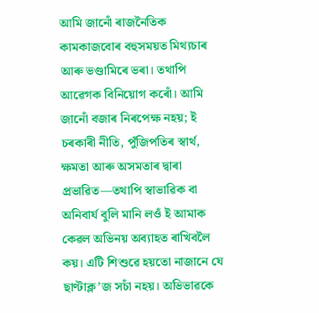আমি জানোঁ ৰাজনৈতিক কামকাজবোৰ বহুসময়ত মিথ্যচাৰ আৰু ভণ্ডামিৰে ভৰা। তথাপি আৱেগক বিনিয়োগ কৰোঁ। আমি জানোঁ বজাৰ নিৰপেক্ষ নহয়; ই চৰকাৰী নীতি, পুঁজিপতিৰ স্বাৰ্থ, ক্ষমতা আৰু অসমতাৰ দ্বাৰা প্ৰভাৱিত—তথাপি স্বাভাৱিক বা অনিবাৰ্য বুলি মানি লওঁ ই আমাক কেৱল অভিনয় অব্যাহত ৰাখিবলৈ কয়। এটি শিশুৱে হয়তো নাজানে যে ছাণ্টাক্ল’জ সচাঁ নহয়। অভিভাৱকে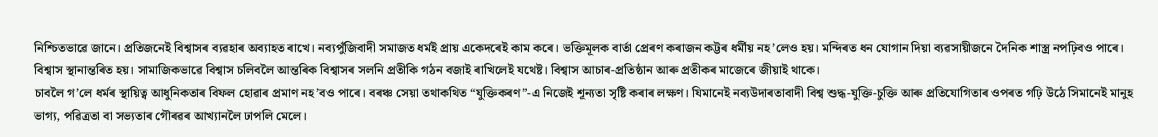নিশ্চিতভাৱে জানে। প্ৰতিজনেই বিশ্বাসৰ ব্যৱহাৰ অব্যাহত ৰাখে। নব্যপুঁজিবাদী সমাজত ধৰ্মই প্ৰায় একেদৰেই কাম কৰে। ভক্তিমূলক বাৰ্তা প্ৰেৰণ কৰাজন কট্টৰ ধৰ্মীয় নহ’লেও হয়। মন্দিৰত ধন যোগান দিয়া ব্যৱসায়ীজনে দৈনিক শাস্ত্ৰ নপঢ়িবও পাৰে। বিশ্বাস স্থানান্তৰিত হয়। সামাজিকভাৱে বিশ্বাস চলিবলৈ আন্তৰিক বিশ্বাসৰ সলনি প্ৰতীকি গঠন বজাই ৰাখিলেই যথেষ্ট। বিশ্বাস আচাৰ-প্ৰতিষ্ঠান আৰু প্ৰতীকৰ মাজেৰে জীয়াই থাকে।
চাবলৈ গ’লে ধৰ্মৰ স্থায়িত্ব আধুনিকতাৰ বিফল হোৱাৰ প্ৰমাণ নহ’বও পাৰে। বৰঞ্চ সেয়া তথাকথিত “যুক্তিকৰণ”-এ নিজেই শূন্যতা সৃষ্টি কৰাৰ লক্ষণ। যিমানেই নব্যউদাৰতাবাদী বিশ্ব শুদ্ধ-যুক্তি-চুক্তি আৰু প্ৰতিযোগিতাৰ ওপৰত গঢ়ি উঠে সিমানেই মানুহ ভাগ্য, পৱিত্ৰতা বা সভ্যতাৰ গৌৰৱৰ আখ্যানলৈ ঢাপলি মেলে।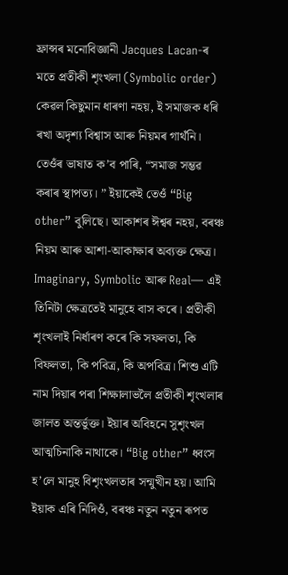ফ্ৰান্সৰ মনোবিজ্ঞানী Jacques Lacan-ৰ মতে প্ৰতীকী শৃংখলা (Symbolic order) কেৱল কিছুমান ধাৰণা নহয়, ই সমাজক ধৰি ৰখা অদৃশ্য বিশ্বাস আৰু নিয়মৰ গাথঁনি। তেওঁৰ ভাষাত ক’ব পাৰি, “সমাজ সম্ভৱ কৰাৰ স্থাপত্য। ” ইয়াকেই তেওঁ “Big other” বুলিছে। আকাশৰ ঈশ্বৰ নহয়, বৰঞ্চ নিয়ম আৰু আশা-আকাক্ষাৰ অব্যক্ত ক্ষেত্ৰ। Imaginary, Symbolic আৰু Real— এই তিনিটা ক্ষেত্ৰতেই মানুহে বাস কৰে। প্ৰতীকী শৃংখলাই নিৰ্ধাৰণ কৰে কি সফলতা, কি বিফলতা, কি পবিত্ৰ, কি অপবিত্ৰ। শিশু এটি নাম দিয়াৰ পৰা শিক্ষালাভলৈ প্ৰতীকী শৃংখলাৰ জালত অন্তৰ্ভুক্ত। ইয়াৰ অবিহনে সুশৃংখল আত্মচিনাকি নাথাকে। “Big other” ধ্বংস হ’লে মানুহ বিশৃংখলতাৰ সন্মুখীন হয়। আমি ইয়াক এৰি নিদিওঁ, বৰঞ্চ নতুন নতুন ৰূপত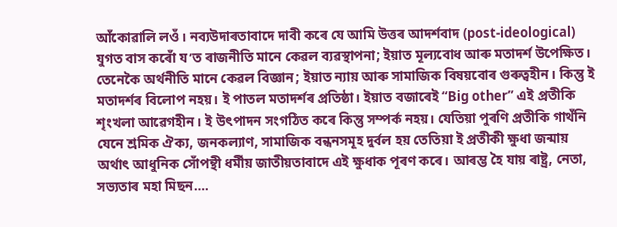আঁকোৱালি লওঁ। নব্যউদাৰতাবাদে দাবী কৰে যে আমি উত্তৰ আদৰ্শবাদ (post-ideological) যুগত বাস কৰোঁ য’ত ৰাজনীতি মানে কেৱল ব্যৱস্থাপনা; ইয়াত মূল্যবোধ আৰু মতাদৰ্শ উপেক্ষিত।
তেনেকৈ অৰ্থনীতি মানে কেৱল বিজ্ঞান; ইয়াত ন্যায় আৰু সামাজিক বিষয়বোৰ গুৰুত্বহীন। কিন্তু ই মতাদৰ্শৰ বিলোপ নহয়। ই পাতল মতাদৰ্শৰ প্ৰতিষ্ঠা। ইয়াত বজাৰেই “Big other” এই প্ৰতীকি শৃংখলা আৱেগহীন। ই উৎপাদন সংগঠিত কৰে কিন্তু সম্পৰ্ক নহয়। যেতিয়া পুৰণি প্ৰতীকি গাথঁনি যেনে শ্ৰমিক ঐক্য, জনকল্যাণ, সামাজিক বন্ধনসমূহ দুৰ্বল হয় তেতিয়া ই প্ৰতীকী ক্ষুধা জন্মায় অৰ্থাৎ আধুনিক সোঁপন্থী ধৰ্মীয় জাতীয়তাবাদে এই ক্ষুধাক পূৰণ কৰে। আৰম্ভ হৈ যায় ৰাষ্ট্ৰ, নেতা, সভ্যতাৰ মহা মিছন….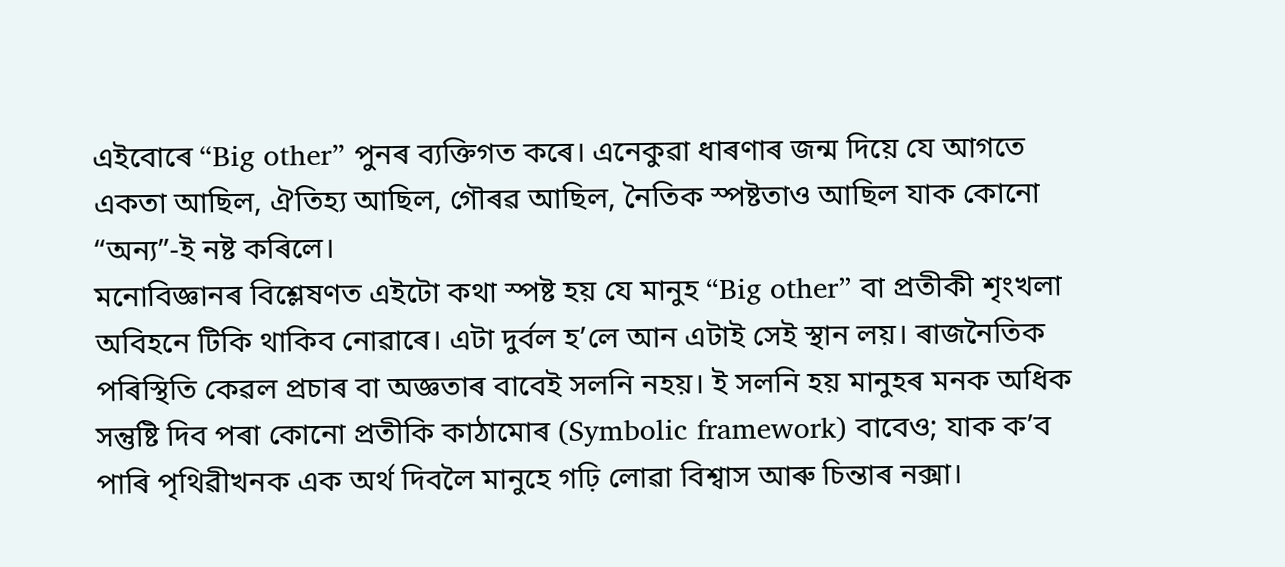এইবোৰে “Big other” পুনৰ ব্যক্তিগত কৰে। এনেকুৱা ধাৰণাৰ জন্ম দিয়ে যে আগতে একতা আছিল, ঐতিহ্য আছিল, গৌৰৱ আছিল, নৈতিক স্পষ্টতাও আছিল যাক কোনো “অন্য”-ই নষ্ট কৰিলে।
মনোবিজ্ঞানৰ বিশ্লেষণত এইটো কথা স্পষ্ট হয় যে মানুহ “Big other” বা প্ৰতীকী শৃংখলা অবিহনে টিকি থাকিব নোৱাৰে। এটা দুৰ্বল হ’লে আন এটাই সেই স্থান লয়। ৰাজনৈতিক পৰিস্থিতি কেৱল প্ৰচাৰ বা অজ্ঞতাৰ বাবেই সলনি নহয়। ই সলনি হয় মানুহৰ মনক অধিক সন্তুষ্টি দিব পৰা কোনো প্ৰতীকি কাঠামোৰ (Symbolic framework) বাবেও; যাক ক’ব পাৰি পৃথিৱীখনক এক অৰ্থ দিবলৈ মানুহে গঢ়ি লোৱা বিশ্বাস আৰু চিন্তাৰ নক্সা।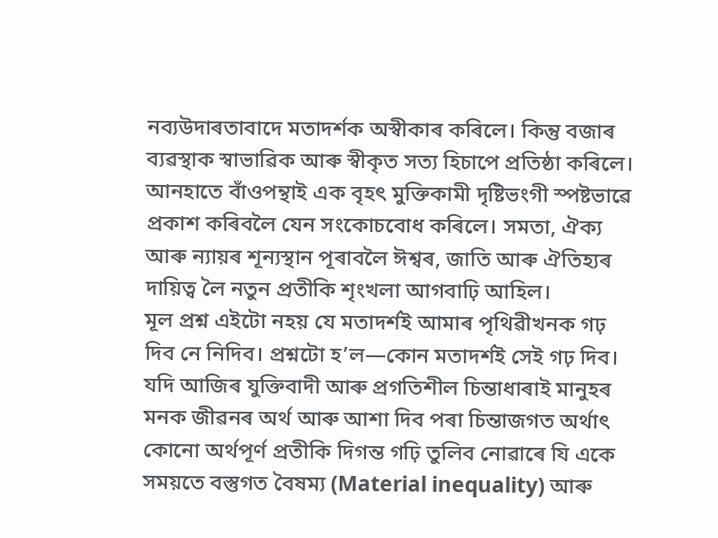নব্যউদাৰতাবাদে মতাদৰ্শক অস্বীকাৰ কৰিলে। কিন্তু বজাৰ ব্যৱস্থাক স্বাভাৱিক আৰু স্বীকৃত সত্য হিচাপে প্ৰতিষ্ঠা কৰিলে। আনহাতে বাঁওপন্থাই এক বৃহৎ মুক্তিকামী দৃষ্টিভংগী স্পষ্টভাৱে প্ৰকাশ কৰিবলৈ যেন সংকোচবোধ কৰিলে। সমতা, ঐক্য আৰু ন্যায়ৰ শূন্যস্থান পূৰাবলৈ ঈশ্বৰ, জাতি আৰু ঐতিহ্যৰ দায়িত্ব লৈ নতুন প্ৰতীকি শৃংখলা আগবাঢ়ি আহিল।
মূল প্ৰশ্ন এইটো নহয় যে মতাদৰ্শই আমাৰ পৃথিৱীখনক গঢ় দিব নে নিদিব। প্ৰশ্নটো হ’ল—কোন মতাদৰ্শই সেই গঢ় দিব।
যদি আজিৰ যুক্তিবাদী আৰু প্ৰগতিশীল চিন্তাধাৰাই মানুহৰ মনক জীৱনৰ অৰ্থ আৰু আশা দিব পৰা চিন্তাজগত অৰ্থাৎ কোনো অৰ্থপূৰ্ণ প্ৰতীকি দিগন্ত গঢ়ি তুলিব নোৱাৰে যি একে সময়তে বস্তুগত বৈষম্য (Material inequality) আৰু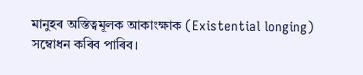মানুহৰ অস্তিত্বমূলক আকাংক্ষাক (Existential longing) সম্বোধন কৰিব পাৰিব।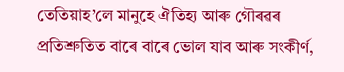তেতিয়াহ’লে মানুহে ঐতিহ্য আৰু গৌৰৱৰ প্ৰতিশ্ৰুতিত বাৰে বাৰে ভোল যাব আৰু সংকীৰ্ণ,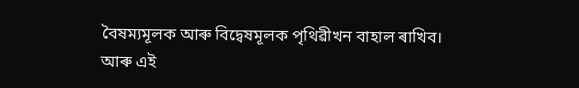বৈষম্যমূলক আৰু বিদ্বেষমূলক পৃথিৱীখন বাহাল ৰাখিব।
আৰু এই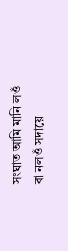সংঘাত আমি মানি লওঁ বা নলওঁ সদায়ে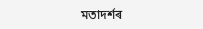মতাদৰ্শৰ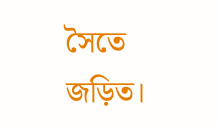সৈতে জড়িত।